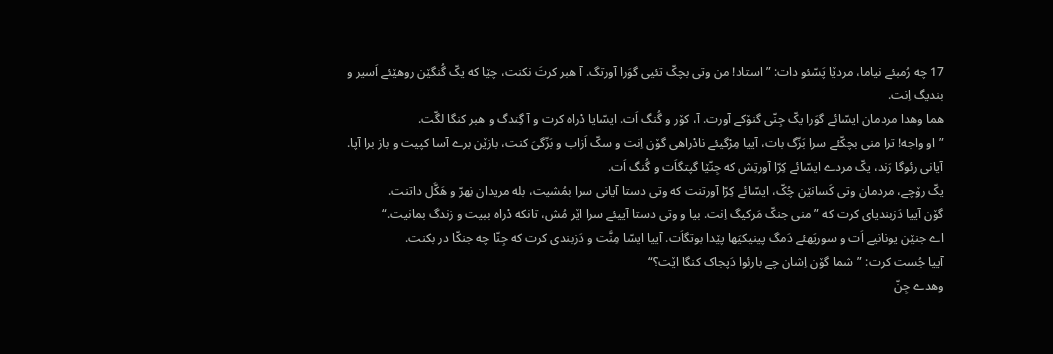17 چه رُمبئے نیاما، مردێا پَسّئو دات: ”استاد! من وتی بچکّ تئیی گوَرا آورتگ. آ هبر کرتَ نکنت، چێا که یکّ گُنگێن روهێئے اَسیر و بندیگ اِنت.
هما وهدا مردمان ایسّائے گوَرا یکّ جِنّی گنۆکے آورت. آ، کۆر و گُنگ اَت. ایسّایا دْراه کرت و آ گِندگ و هبر کنگا لگّت.
”او واجه! ترا منی بچکّئے سرا بَزّگ بات، آییا مِرْگیئے نادْراهی گۆن اِنت و سکّ اَزاب و بَزّگیَ کنت، بازێن برے آسا کپیت و باز برا آپا.
آیانی رئوگا رَند، یکّ مردے ایسّائے کِرّا آورتِش که جِنّێا گپتگاَت و گُنگ اَت.
یکّ رۆچے، مردمان وتی کَسانێن چُکّ، ایسّائے کِرّا آورتنت که وتی دستا آیانی سرا بمُشیت، بله مریدان نِهرّ و هَکَّل داتنت.
گۆن آییا دَزبندیای کرت که ”منی جنکّ مَرکیگ اِنت. بیا و وتی دستا آییئے سرا اێر مُش، تانکه دْراه ببیت و زندگ بمانیت.“
اے جنێن یونانیے اَت و سوریَهئے دَمگ پینیکیَها پێدا بوتگاَت. آییا ایسّا مِنَّت و دَزبندی کرت که جِنّا چه جنکّا در بکنت.
آییا جُست کرت: ”شما گۆن اِشان چے بارئوا دَپجاک کنگا اێت؟“
وهدے جِنّ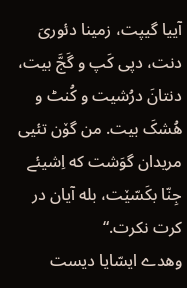آییا گیپت، زمینا دئوریَ دنت، دپی کَپ و گَجَّ بیت، دنتانَ درُشیت و کُنٹ و هُشکَ بیت. من گۆن تئیی مریدان گوَشت که اِشیئے جِنّا بکَسّێت، بله آیان در کرت نکرت.“
وهدے ایسّایا دیست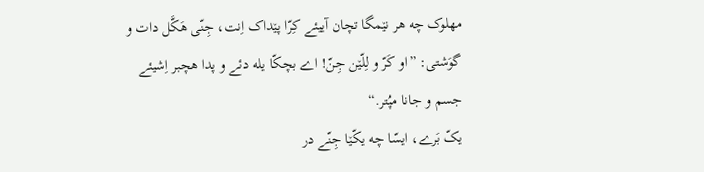مهلوک چه هر نێمگا تچان آییئے کِرّا پێداک اِنت، جِنّی هَکَّل دات و گوَشتی: ”او کَرّ و لِلّێن جِنّ! اے بچکّا یله دئے و پدا هچبر اِشیئے جسم و جانا مپُتر.“
یکّ بَرے، ایسّا چه یکّێا جِنّے در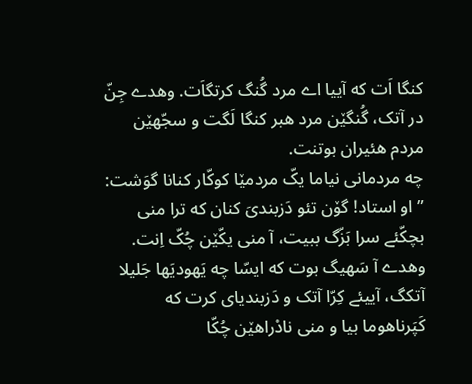کنگا اَت که آییا اے مرد گُنگ کرتگاَت. وهدے جِنّ در آتک، گُنگێن مرد هبر کنگا لَگت و سجّهێن مردم هئیران بوتنت.
چه مردمانی نیاما یکّ مردمێا کوکّار کنانا گوَشت: ”او استاد! گۆن تئو دَزبندیَ کنان که ترا منی بچکّئے سرا بَزّگ ببیت، آ منی یکّێن چُکّ اِنت.
وهدے آ سَهیگ بوت که ایسّا چه یَهودیَها جَلیلا آتکگ، آییئے کِرّا آتک و دَزبندیای کرت که کَپَرناهوما بیا و منی نادْراهێن چُکّا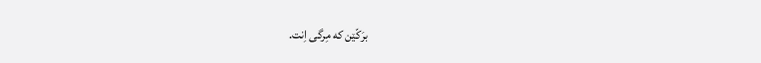برَکّێن که مِرگی اِنت.